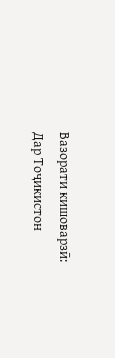Вазорати кишоварзӣ: Дар Тоҷикистон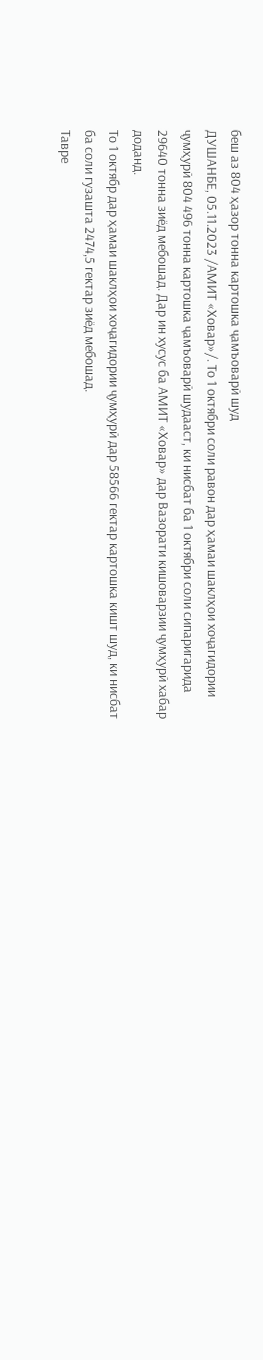беш аз 804 ҳазор тонна картошка ҷамъоварӣ шуд
ДУШАНБЕ, 05.11.2023 /АМИТ «Ховар»/. То 1 октябри соли равон дар ҳамаи шаклҳои хоҷагидории ҷумҳурӣ 804 496 тонна картошка ҷамъоварӣ шудааст, ки нисбат ба 1 октябри соли сипаригарида 29640 тонна зиёд мебошад. Дар ин хусус ба АМИТ «Ховар» дар Вазорати кишоварзии ҷумҳурӣ хабар доданд.
То 1 октябр дар ҳамаи шаклҳои хоҷагидории ҷумҳурӣ дар 58566 гектар картошка кишт шуд, ки нисбат ба соли гузашта 2474,5 гектар зиёд мебошад.
Тавре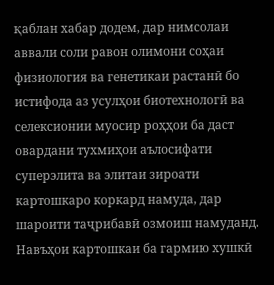қаблан хабар додем, дар нимсолаи аввали соли равон олимони соҳаи физиология ва генетикаи растанӣ бо истифода аз усулҳои биотехнологӣ ва селексионии муосир роҳҳои ба даст овардани тухмиҳои аълосифати суперэлита ва элитаи зироати картошкаро коркард намуда, дар шароити таҷрибавӣ озмоиш намуданд. Навъҳои картошкаи ба гармию хушкӣ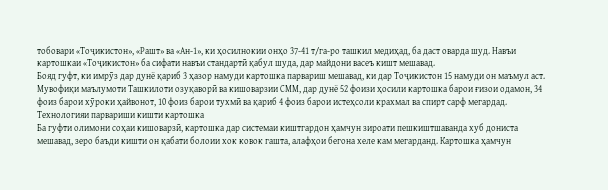тобовари «Тоҷикистон», «Рашт» ва «Ан-1», ки ҳосилнокии онҳо 37-41 т/га-ро ташкил медиҳад, ба даст оварда шуд. Навъи картошкаи «Тоҷикистон» ба сифати навъи стандартӣ қабул шуда, дар майдони васеъ кишт мешавад.
Бояд гуфт, ки имрӯз дар дунё қариб 3 ҳазор намуди картошка парвариш мешавад, ки дар Тоҷикистон 15 намуди он маъмул аст. Мувофиқи маълумоти Ташкилоти озуқаворӣ ва кишоварзии СММ, дар дунё 52 фоизи ҳосили картошка барои ғизои одамон, 34 фоиз барои хӯроки ҳайвонот, 10 фоиз барои тухмӣ ва қариб 4 фоиз барои истеҳсоли крахмал ва спирт сарф мегардад.
Технологияи парвариши кишти картошка
Ба гуфти олимони соҳаи кишоварзӣ, картошка дар системаи киштгардон ҳамчун зироати пешкиштшаванда хуб дониста мешавад, зеро баъди кишти он қабати болоии хок ковок гашта, алафҳои бегона хеле кам мегарданд. Картошка ҳамчун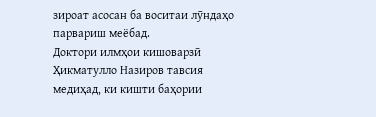зироат асосан ба воситаи лӯндаҳо парвариш меёбад.
Доктори илмҳои кишоварзӣ Ҳикматулло Назиров тавсия медиҳад, ки кишти баҳории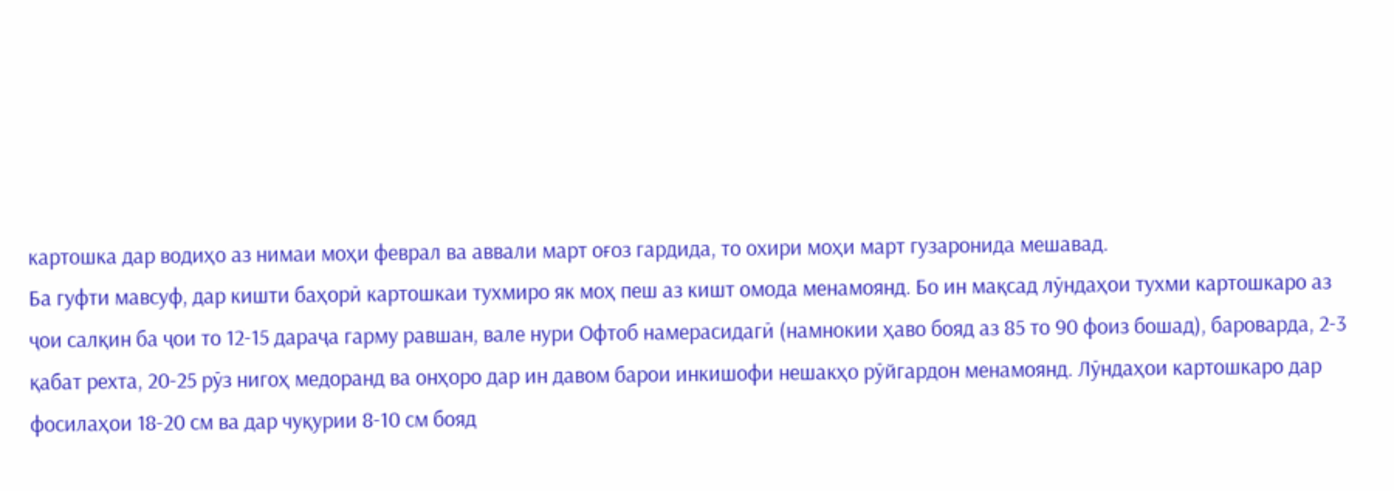картошка дар водиҳо аз нимаи моҳи феврал ва аввали март оғоз гардида, то охири моҳи март гузаронида мешавад.
Ба гуфти мавсуф, дар кишти баҳорӣ картошкаи тухмиро як моҳ пеш аз кишт омода менамоянд. Бо ин мақсад лӯндаҳои тухми картошкаро аз ҷои салқин ба ҷои то 12-15 дараҷа гарму равшан, вале нури Офтоб намерасидагӣ (намнокии ҳаво бояд аз 85 то 90 фоиз бошад), бароварда, 2-3 қабат рехта, 20-25 рӯз нигоҳ медоранд ва онҳоро дар ин давом барои инкишофи нешакҳо рӯйгардон менамоянд. Лӯндаҳои картошкаро дар фосилаҳои 18-20 см ва дар чуқурии 8-10 см бояд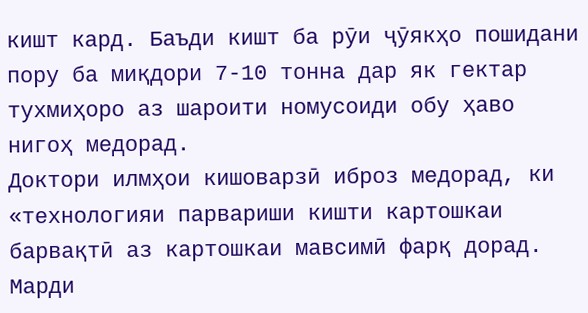кишт кард. Баъди кишт ба рӯи ҷӯякҳо пошидани пору ба миқдори 7-10 тонна дар як гектар тухмиҳоро аз шароити номусоиди обу ҳаво нигоҳ медорад.
Доктори илмҳои кишоварзӣ иброз медорад, ки «технологияи парвариши кишти картошкаи барвақтӣ аз картошкаи мавсимӣ фарқ дорад. Марди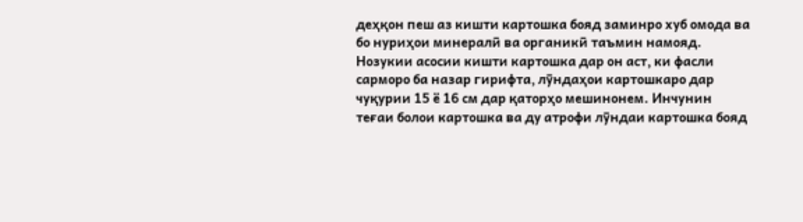деҳқон пеш аз кишти картошка бояд заминро хуб омода ва бо нуриҳои минералӣ ва органикӣ таъмин намояд. Нозукии асосии кишти картошка дар он аст, ки фасли сарморо ба назар гирифта, лӯндаҳои картошкаро дар чуқурии 15 ё 16 см дар қаторҳо мешинонем. Инчунин теғаи болои картошка ва ду атрофи лӯндаи картошка бояд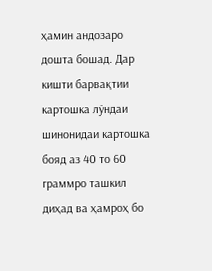ҳамин андозаро дошта бошад. Дар кишти барвақтии картошка лӯндаи шинонидаи картошка бояд аз 40 то 60 граммро ташкил диҳад ва ҳамроҳ бо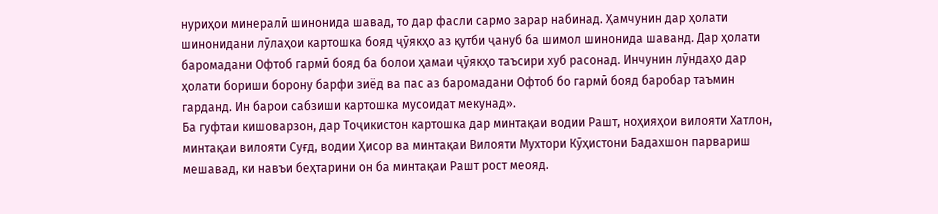нуриҳои минералӣ шинонида шавад, то дар фасли сармо зарар набинад. Ҳамчунин дар ҳолати шинонидани лӯлаҳои картошка бояд ҷӯякҳо аз қутби ҷануб ба шимол шинонида шаванд. Дар ҳолати баромадани Офтоб гармӣ бояд ба болои ҳамаи ҷӯякҳо таъсири хуб расонад. Инчунин лӯндаҳо дар ҳолати бориши борону барфи зиёд ва пас аз баромадани Офтоб бо гармӣ бояд баробар таъмин гарданд. Ин барои сабзиши картошка мусоидат мекунад».
Ба гуфтаи кишоварзон, дар Тоҷикистон картошка дар минтақаи водии Рашт, ноҳияҳои вилояти Хатлон, минтақаи вилояти Суғд, водии Ҳисор ва минтақаи Вилояти Мухтори Кӯҳистони Бадахшон парвариш мешавад, ки навъи беҳтарини он ба минтақаи Рашт рост меояд.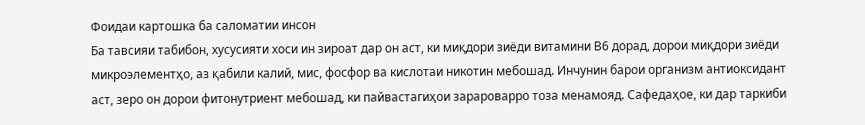Фоидаи картошка ба саломатии инсон
Ба тавсияи табибон, хусусияти хоси ин зироат дар он аст, ки миқдори зиёди витамини В6 дорад, дорои миқдори зиёди микроэлементҳо, аз қабили калий, мис, фосфор ва кислотаи никотин мебошад. Инчунин барои организм антиоксидант аст, зеро он дорои фитонутриент мебошад, ки пайвастагиҳои зарароварро тоза менамояд. Сафедаҳое, ки дар таркиби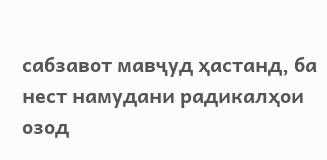сабзавот мавҷуд ҳастанд, ба нест намудани радикалҳои озод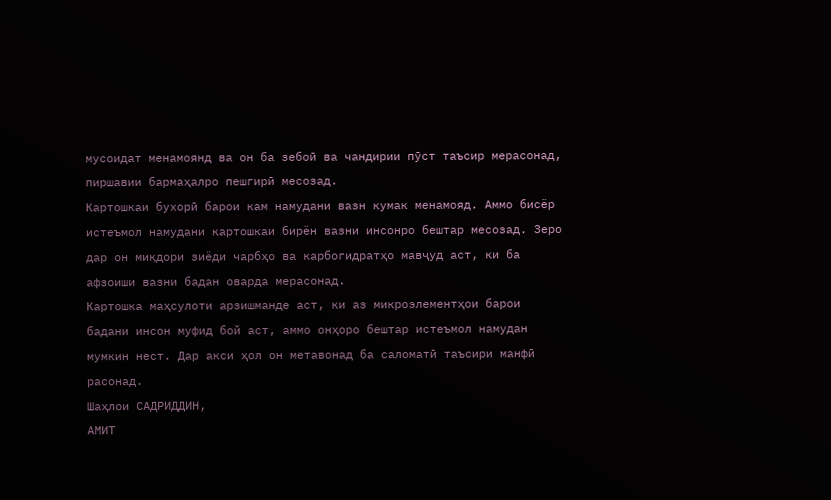мусоидат менамоянд ва он ба зебоӣ ва чандирии пӯст таъсир мерасонад, пиршавии бармаҳалро пешгирӣ месозад.
Картошкаи бухорӣ барои кам намудани вазн кумак менамояд. Аммо бисёр истеъмол намудани картошкаи бирён вазни инсонро бештар месозад. Зеро дар он миқдори зиёди чарбҳо ва карбогидратҳо мавҷуд аст, ки ба афзоиши вазни бадан оварда мерасонад.
Картошка маҳсулоти арзишманде аст, ки аз микроэлементҳои барои бадани инсон муфид бой аст, аммо онҳоро бештар истеъмол намудан мумкин нест. Дар акси ҳол он метавонад ба саломатӣ таъсири манфӣ расонад.
Шаҳлои САДРИДДИН,
АМИТ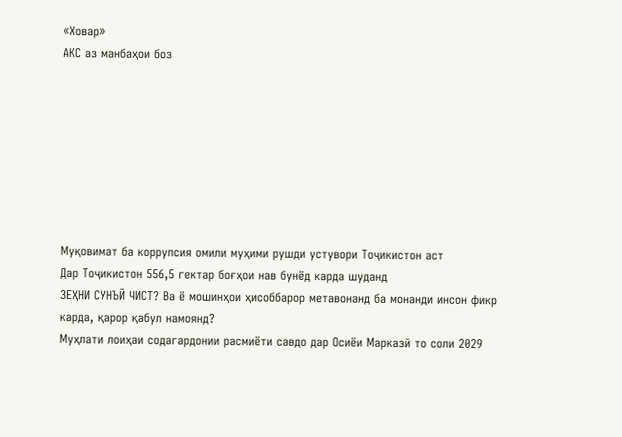«Ховар»
АКС аз манбаҳои боз








Муқовимат ба коррупсия омили муҳими рушди устувори Тоҷикистон аст
Дар Тоҷикистон 556,5 гектар боғҳои нав бунёд карда шуданд
ЗЕҲНИ СУНЪӢ ЧИСТ? Ва ё мошинҳои ҳисоббарор метавонанд ба монанди инсон фикр карда, қарор қабул намоянд?
Муҳлати лоиҳаи содагардонии расмиёти савдо дар Осиёи Марказӣ то соли 2029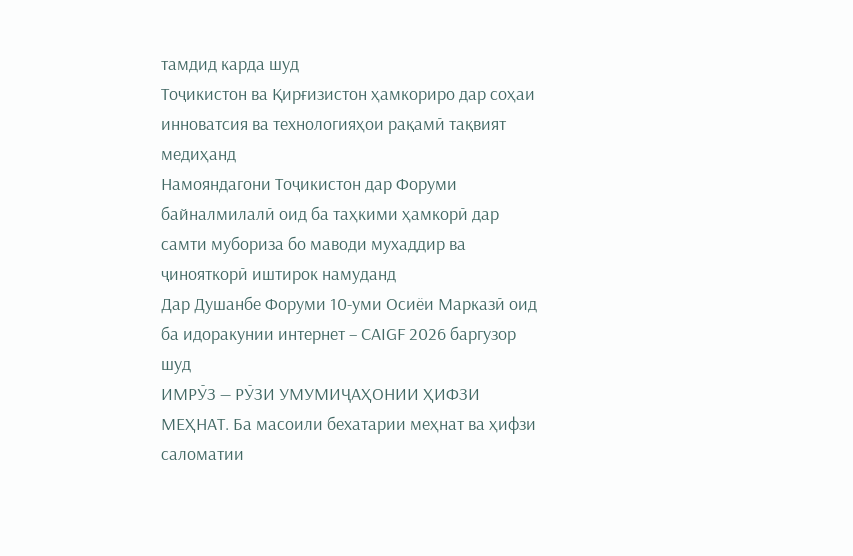тамдид карда шуд
Тоҷикистон ва Қирғизистон ҳамкориро дар соҳаи инноватсия ва технологияҳои рақамӣ тақвият медиҳанд
Намояндагони Тоҷикистон дар Форуми байналмилалӣ оид ба таҳкими ҳамкорӣ дар самти мубориза бо маводи мухаддир ва ҷинояткорӣ иштирок намуданд
Дар Душанбе Форуми 10-уми Осиёи Марказӣ оид ба идоракунии интернет – CAIGF 2026 баргузор шуд
ИМРӮЗ — РӮЗИ УМУМИҶАҲОНИИ ҲИФЗИ МЕҲНАТ. Ба масоили бехатарии меҳнат ва ҳифзи саломатии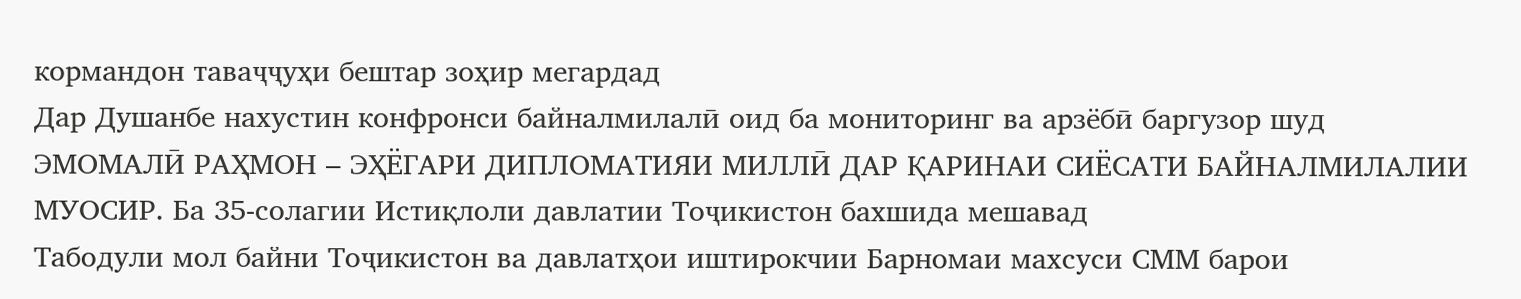кормандон таваҷҷуҳи бештар зоҳир мегардад
Дар Душанбе нахустин конфронси байналмилалӣ оид ба мониторинг ва арзёбӣ баргузор шуд
ЭМОМАЛӢ РАҲМОН – ЭҲЁГАРИ ДИПЛОМАТИЯИ МИЛЛӢ ДАР ҚАРИНАИ СИЁСАТИ БАЙНАЛМИЛАЛИИ МУОСИР. Ба 35-солагии Истиқлоли давлатии Тоҷикистон бахшида мешавад
Табодули мол байни Тоҷикистон ва давлатҳои иштирокчии Барномаи махсуси СММ барои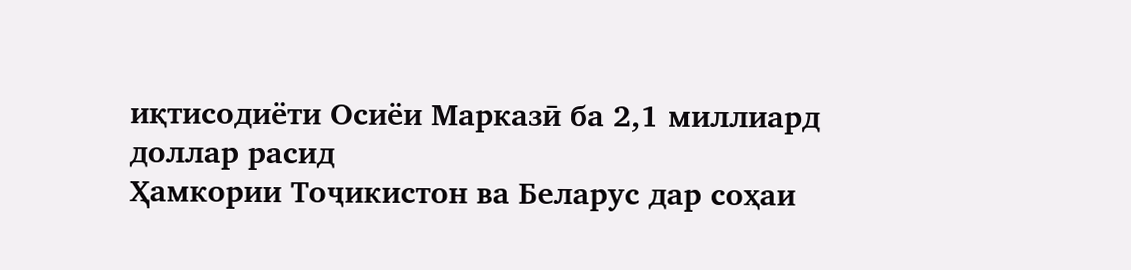иқтисодиёти Осиёи Марказӣ ба 2,1 миллиард доллар расид
Ҳамкории Тоҷикистон ва Беларус дар соҳаи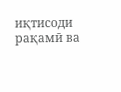иқтисоди рақамӣ ва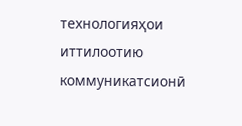технологияҳои иттилоотию коммуникатсионӣ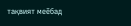тақвият меёбад